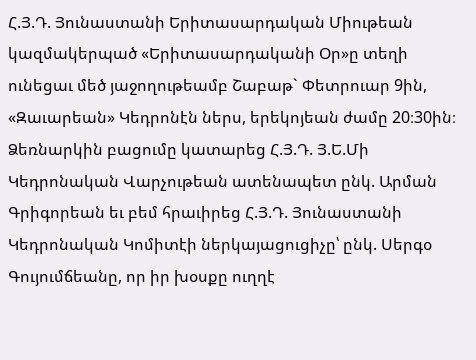Հ.Յ.Դ. Յունաստանի Երիտասարդական Միութեան կազմակերպած «Երիտասարդականի Օր»ը տեղի ունեցաւ մեծ յաջողութեամբ Շաբաթ` Փետրուար 9ին, «Զաւարեան» Կեդրոնէն ներս, երեկոյեան ժամը 20։30ին։
Ձեռնարկին բացումը կատարեց Հ.Յ.Դ. Յ.Ե.Մի Կեդրոնական Վարչութեան ատենապետ ընկ. Արման Գրիգորեան եւ բեմ հրաւիրեց Հ.Յ.Դ. Յունաստանի Կեդրոնական Կոմիտէի ներկայացուցիչը՝ ընկ. Սերգօ Գույումճեանը, որ իր խօսքը ուղղէ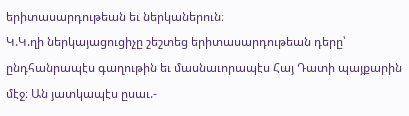երիտասարդութեան եւ ներկաներուն։
Կ.Կ.ղի ներկայացուցիչը շեշտեց երիտասարդութեան դերը՝ ընդհանրապէս գաղութին եւ մասնաւորապէս Հայ Դատի պայքարին մէջ։ Ան յատկապէս ըսաւ.-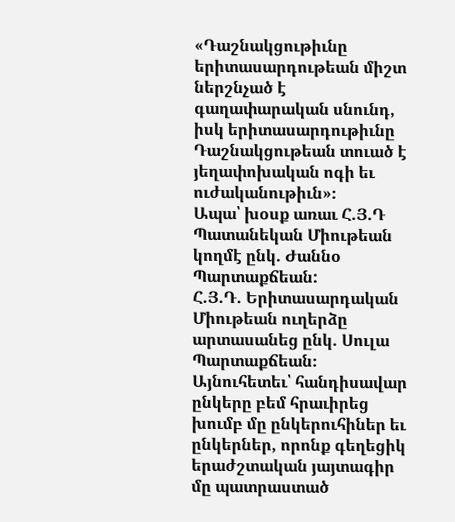«Դաշնակցութիւնը երիտասարդութեան միշտ ներշնչած է գաղափարական սնունդ, իսկ երիտասարդութիւնը Դաշնակցութեան տուած է յեղափոխական ոգի եւ ուժականութիւն»։
Ապա՝ խօսք առաւ Հ.Յ.Դ Պատանեկան Միութեան կողմէ ընկ. Ժաննօ Պարտաքճեան:
Հ.Յ.Դ. Երիտասարդական Միութեան ուղերձը արտասանեց ընկ. Սուլա Պարտաքճեան։
Այնուհետեւ՝ հանդիսավար ընկերը բեմ հրաւիրեց խումբ մը ընկերուհիներ եւ ընկերներ, որոնք գեղեցիկ երաժշտական յայտագիր մը պատրաստած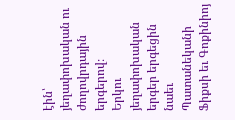էին՝ յեղափոխական ու ժողովրդային երգերով։
Երկու յեղափոխական երգեր երգեցին նաեւ Պատանեկանի Ֆիքսի եւ Գոքինիոյ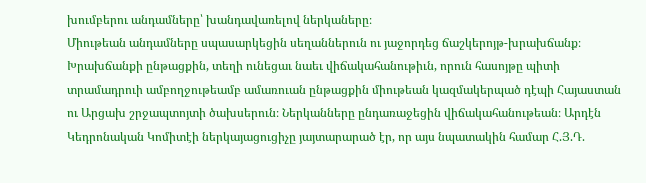խումբերու անդամները՝ խանդավառելով ներկաները։
Միութեան անդամները սպասարկեցին սեղաններուն ու յաջորդեց ճաշկերոյթ-խրախճանք։ Խրախճանքի ընթացքին, տեղի ունեցաւ նաեւ վիճակահանութիւն, որուն հասոյթը պիտի տրամադրուի ամբողջութեամբ ամառուան ընթացքին միութեան կազմակերպած դէպի Հայաստան ու Արցախ շրջապտոյտի ծախսերուն։ Ներկանները ընդառաջեցին վիճակահանութեան։ Արդէն Կեդրոնական Կոմիտէի ներկայացուցիչը յայտարարած էր, որ այս նպատակին համար Հ.Յ.Դ.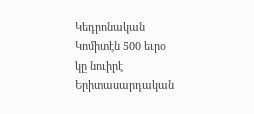Կեդրոնական Կոմիտէն 500 եւրօ կը նուիրէ Երիտասարդական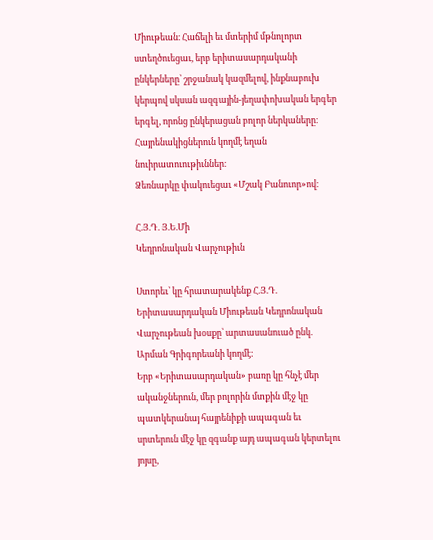Միութեան։ Հաճելի եւ մտերիմ մթնոլորտ ստեղծուեցաւ, երբ երիտասարդականի ընկերները՝ շրջանակ կազմելով, ինքնաբուխ կերպով սկսան ազգային-յեղափոխական երգեր երգել, որոնց ընկերացան բոլոր ներկաները։
Հայրենակիցներուն կողմէ եղան նուիրատուութիւններ։
Ձեռնարկը փակուեցաւ «Մշակ Բանուոր»ով։

Հ.Յ.Դ. Յ.Ե.Մի
Կեդրոնական Վարչութիւն

Ստորեւ՝ կը հրատարակենք Հ.Յ.Դ. Երիտասարդական Միութեան Կեդրոնական Վարչութեան խօսքը՝ արտասանուած ընկ. Արման Գրիգորեանի կողմէ:
Երբ «Երիտասարդական» բառը կը հնչէ մեր ականջներուն, մեր բոլորին մտքին մէջ կը պատկերանայ հայրենիքի ապագան եւ սրտերուն մէջ կը զգանք այդ ապագան կերտելու յոյսը,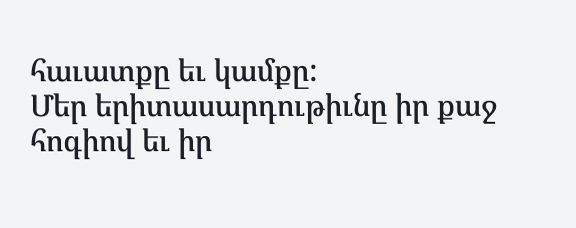հաւատքը եւ կամքը:
Մեր երիտասարդութիւնը իր քաջ հոգիով եւ իր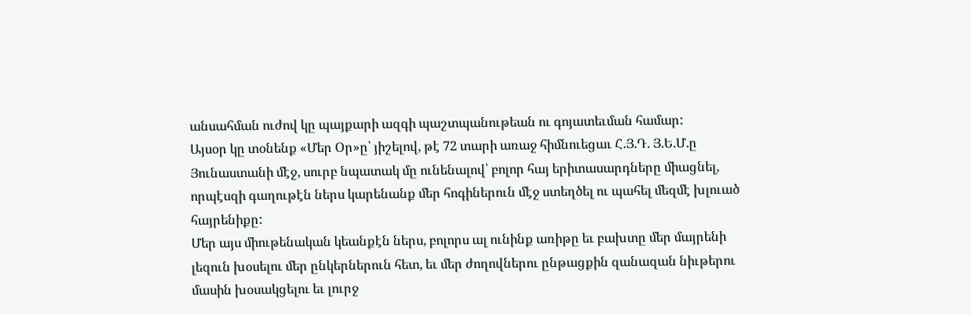անսահման ուժով կը պայքարի ազգի պաշտպանութեան ու գոյատեւման համար:
Այսօր կը տօնենք «Մեր Օր»ը՝ յիշելով, թէ 72 տարի առաջ հիմնուեցաւ Հ.Յ.Դ. Յ.Ե.Մ.ը Յունաստանի մէջ, սուրբ նպատակ մը ունենալով՝ բոլոր հայ երիտասարդները միացնել, որպէսզի գաղութէն ներս կարենանք մեր հոգիներուն մէջ ստեղծել ու պահել մեզմէ խլուած հայրենիքը:
Մեր այս միութենական կեանքէն ներս, բոլորս ալ ունինք առիթը եւ բախտը մեր մայրենի լեզուն խօսելու մեր ընկերներուն հետ, եւ մեր ժողովներու ընթացքին զանազան նիւթերու մասին խօսակցելու եւ լուրջ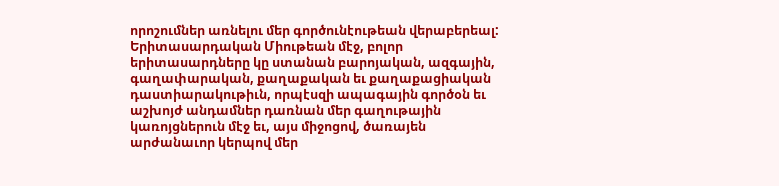որոշումներ առնելու մեր գործունէութեան վերաբերեալ:
Երիտասարդական Միութեան մէջ, բոլոր երիտասարդները կը ստանան բարոյական, ազգային, գաղափարական, քաղաքական եւ քաղաքացիական դաստիարակութիւն, որպէսզի ապագային գործօն եւ աշխոյժ անդամներ դառնան մեր գաղութային կառոյցներուն մէջ եւ, այս միջոցով, ծառայեն արժանաւոր կերպով մեր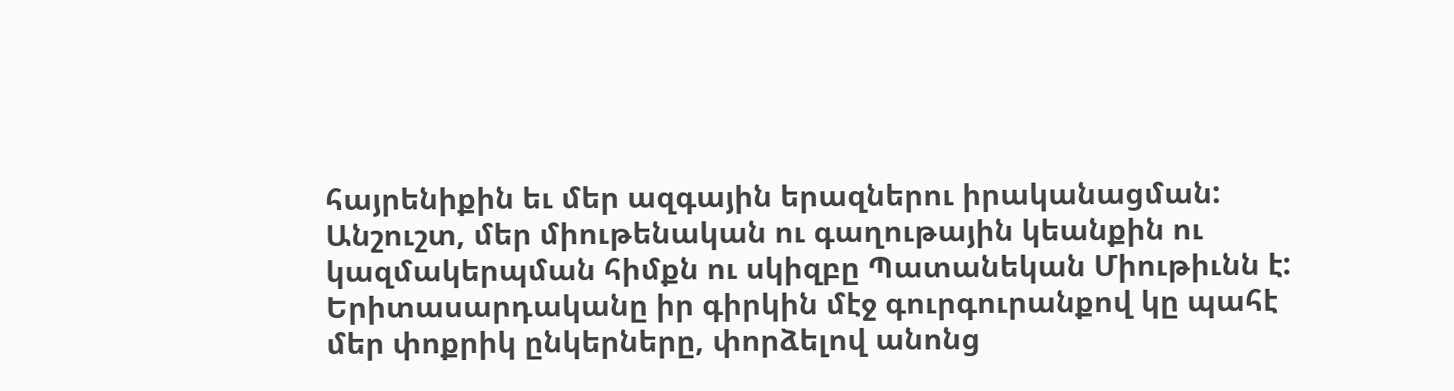հայրենիքին եւ մեր ազգային երազներու իրականացման:
Անշուշտ, մեր միութենական ու գաղութային կեանքին ու կազմակերպման հիմքն ու սկիզբը Պատանեկան Միութիւնն է: Երիտասարդականը իր գիրկին մէջ գուրգուրանքով կը պահէ մեր փոքրիկ ընկերները, փորձելով անոնց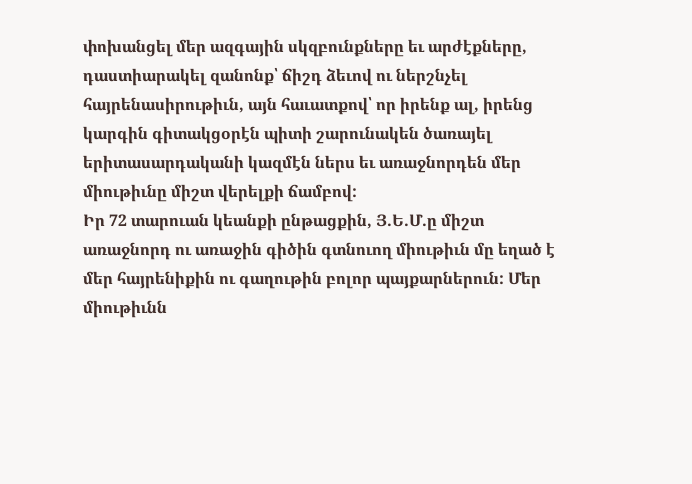փոխանցել մեր ազգային սկզբունքները եւ արժէքները, դաստիարակել զանոնք՝ ճիշդ ձեւով ու ներշնչել հայրենասիրութիւն, այն հաւատքով՝ որ իրենք ալ, իրենց կարգին գիտակցօրէն պիտի շարունակեն ծառայել երիտասարդականի կազմէն ներս եւ առաջնորդեն մեր միութիւնը միշտ վերելքի ճամբով:
Իր 72 տարուան կեանքի ընթացքին, Յ.Ե.Մ.ը միշտ առաջնորդ ու առաջին գիծին գտնուող միութիւն մը եղած է մեր հայրենիքին ու գաղութին բոլոր պայքարներուն: Մեր միութիւնն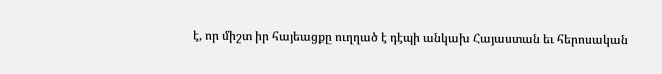է, որ միշտ իր հայեացքը ուղղած է դէպի անկախ Հայաստան եւ հերոսական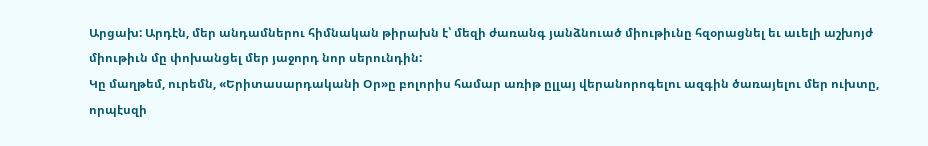Արցախ: Արդէն, մեր անդամներու հիմնական թիրախն է՝ մեզի ժառանգ յանձնուած միութիւնը հզօրացնել եւ աւելի աշխոյժ միութիւն մը փոխանցել մեր յաջորդ նոր սերունդին:
Կը մաղթեմ, ուրեմն, «Երիտասարդականի Օր»ը բոլորիս համար առիթ ըլլայ վերանորոգելու ազգին ծառայելու մեր ուխտը, որպէսզի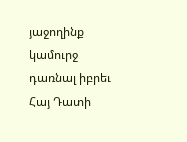յաջողինք կամուրջ դառնալ իբրեւ Հայ Դատի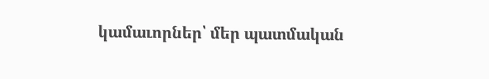կամաւորներ՝ մեր պատմական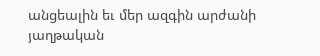անցեալին եւ մեր ազգին արժանի յաղթական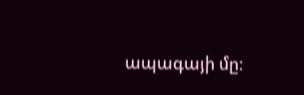ապագայի մը: